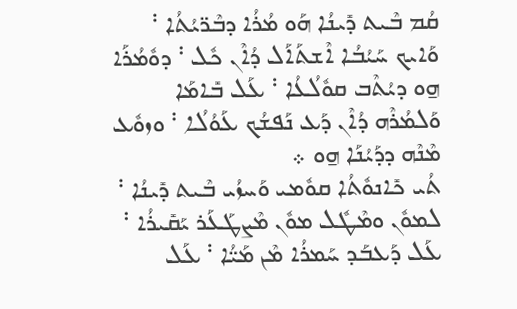ܩܳܡ ܒܶܝܬ ܕܺܝܢܳܐ ܗܰܘ ܡܳܪܳܐ ܕܒܶܪ̈ܝܳܬܳܐ ܃ ܘܰܐܝܟ ܚܰܝܳܒܳܐ ܐܶܫܬܰܐܰܠ ܕܳܐܶܢ ܟܽܠ ܃ ܕܘܽܡܳܪܰܐ ܗ̱ܘ ܕܝܳܬܶܒ ܩܘܽܠܳܥܳܐ ܃ ܥܰܠ ܒܺܐܡܰܐ ܘܰܠܡܳܪܶܗ ܕܳܐܶܢ ܕܰܥ ܢܰܦܫܳܟ ܥܰܘܳܠܳܐ ܃ ܘܙܘܽܥ ܡܶܢܶܗ ܕܕܰܝܳܢܰܐ ܗ̱ܘ ܀
ܬܳܝ ܟܺܐܢܘܽܬܳܐ ܩܘܽܡܝ ܘܰܚܙܳܝ ܒܶܝܬ ܕܺܝܢܳܐ ܃ ܠܡܘܽܢ ܘܡܶܛܽܠ ܡܘܽܢ ܡܶܨܛܰܥܰܪ ܝܰܩܺܝܪܳܐ ܃ ܥܰܠ ܕܰܥܒܰܕ ܚܰܡܪܳܐ ܡܶܢ ܡܰܝ̈ܳܐ ܃ ܥܰܠ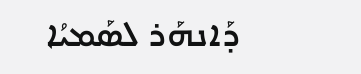ܕܰܐܢܗܰܪ ܠܣܰܡܝܳܐ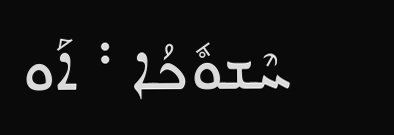ܚܶܫܘܽܟܳܐ ܃ ܐܰܘ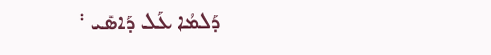ܕܰܠܡܳܐ ܥܰܠ ܕܰܐܣܺܝ ܃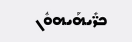ܟܪ̈ܺܝܗܰܝܗܘܽܢ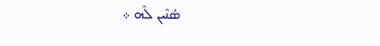ܣܳܢܶܝܢ ܠܶܗ ܀